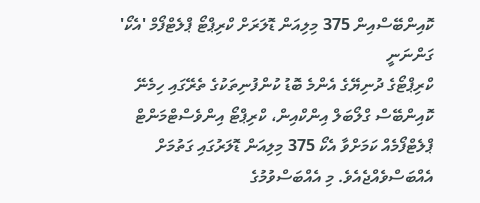ކޮއިންބޭސްއިން 375 މިލިއަން ޑޮލަރަށް ކްރިޕްޓޯ ޕްލެޓްފޯމް 'އެކޯ' ގަންނަނީ
ކްރިޕްޓޯގެ ދުނިޔޭގެ އެންމެ ބޮޑު ކުންފުނިތަކުގެ ތެރޭގައި ހިމެނޭ ކޮއިންބޭސް ގްލޯބަލް އިންކްއިން، ކްރިޕްޓޯ އިންވެސްޓްމަންޓް ޕްލެޓްފޯމެއް ކަމަށްވާ އެކޯ 375 މިލިއަން ޑޮލަރުގައި ގަތުމަށް އެއްބަސްވެއްޖެއެވެ. މި އެއްބަސްވުމުގެ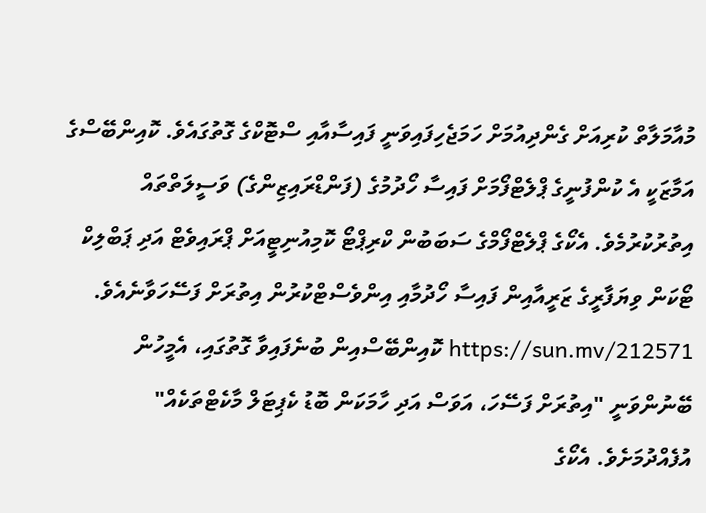މުއާމަލާތް ކުރިއަށް ގެންދިއުމަށް ހަމަޖެހިފައިވަނީ ފައިސާއާއި ސްޓޮކްގެ ގޮތުގައެވެ. ކޮއިންބޭސްގެ އަމާޒަކީ އެ ކުންފުނީގެ ޕްލެޓްފޯމަށް ފައިސާ ހޯދުމުގެ (ފަންޑްރައިޒިންގެ) ވަސީލަތްތައް އިތުރުކުރުމެވެ. އެކޯގެ ޕްލެޓްފޯމްގެ ސަބަބުން ކްރިޕްޓޯ ކޮމިއުނިޓީއަށް ޕްރައިވެޓް އަދި ޕަބްލިކް ޓޯކަން ވިޔަފާރީގެ ޒަރީއާއިން ފައިސާ ހޯދުމާއި އިންވެސްޓްކުރުން އިތުރަށް ފަސޭހަވާނެއެވެ. https://sun.mv/212571 ކޮއިންބޭސްއިން ބުނެފައިވާ ގޮތުގައި، އެމީހުން ބޭނުންވަނީ "އިތުރަށް ފަސޭހަ، އަވަސް އަދި ހާމަކަން ބޮޑު ކެޕިޓަލް މާކެޓްތަކެއް" އުފެއްދުމަށެވެ. އެކޯގެ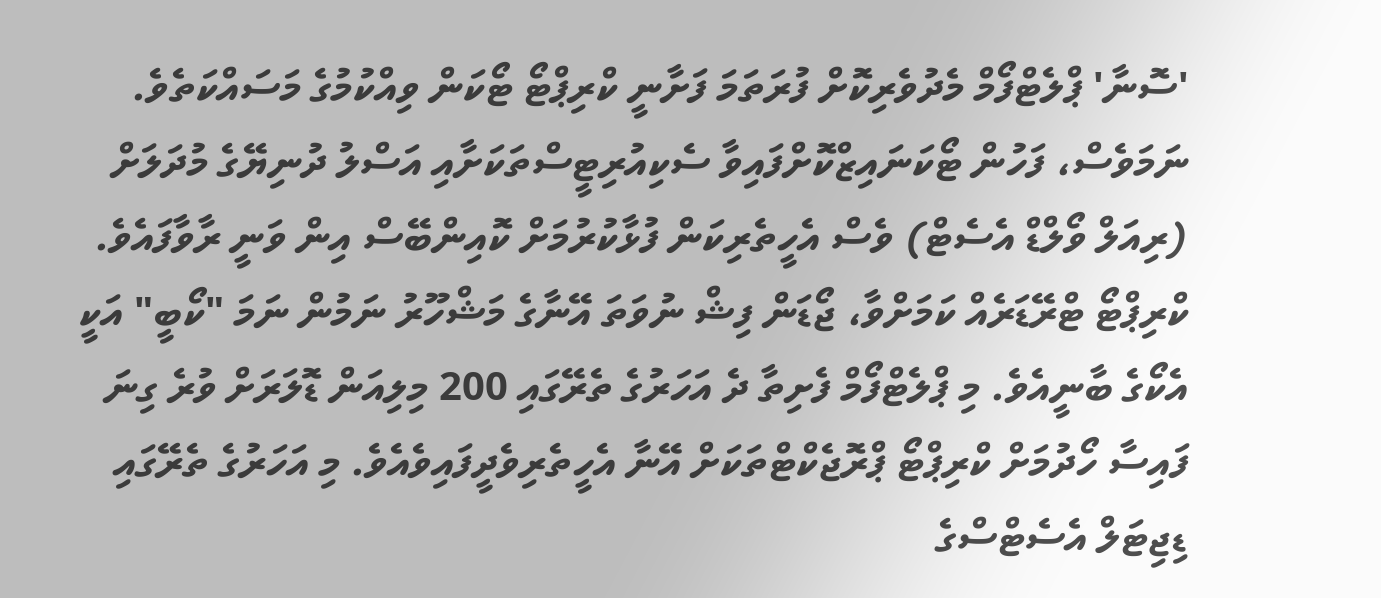'ސޮނާ' ޕްލެޓްފޯމް މެދުވެރިކޮށް ފުރަތަމަ ފަށާނީ ކްރިޕްޓޯ ޓޯކަން ވިއްކުމުގެ މަސައްކަތެވެ. ނަމަވެސް، ފަހުން ޓޯކަނައިޒްކޮށްފައިވާ ސެކިއުރިޓީސްތަކަށާއި އަސްލު ދުނިޔޭގެ މުދަލަށް (ރިއަލް ވޯލްޑް އެސެޓް) ވެސް އެހީތެރިކަން ފުޅާކުރުމަށް ކޮއިންބޭސް އިން ވަނީ ރާވާފައެވެ. ކްރިޕްޓޯ ޓްރޭޑަރެއް ކަމަށްވާ، ޖޯޑަން ފިޝް ނުވަތަ އޭނާގެ މަޝްހޫރު ނަމުން ނަމަ "ކޯބީ" އަކީ އެކޯގެ ބާނީއެވެ. މި ޕްލެޓްފޯމް ފެށިތާ ދެ އަހަރުގެ ތެރޭގައި 200 މިލިއަން ޑޮލަރަށް ވުރެ ގިނަ ފައިސާ ހޯދުމަށް ކްރިޕްޓޯ ޕްރޮޖެކްޓްތަކަށް އޭނާ އެހީތެރިވެދީފައިވެއެވެ. މި އަހަރުގެ ތެރޭގައި ޑިޖިޓަލް އެސެޓްސްގެ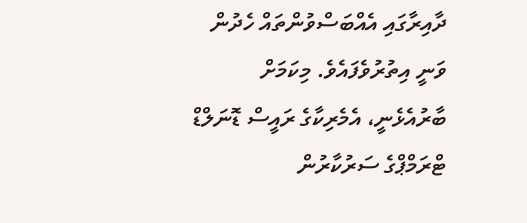ދާއިރާގައި އެއްބަސްވުންތައް ހެދުން ވަނީ އިތުރުވެފައެވެ. މިކަމަށް ބާރުއެޅެނީ، އެމެރިކާގެ ރައީސް ޑޮނަލްޑް ޓްރަމްޕްގެ ސަރުކާރުން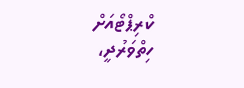ކްރިޕްޓޯއަށް ހިތްވަރުދީ،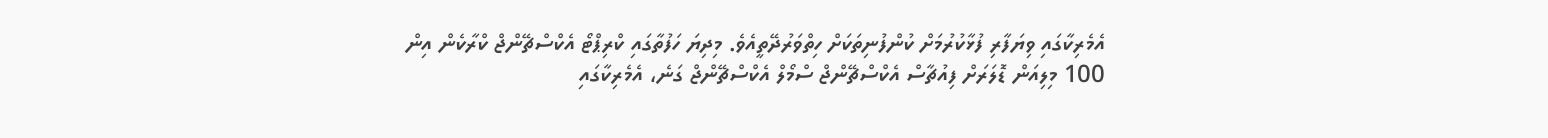އެމެރިކާގައި ވިޔަފާރި ފުޅާކުރުމަށް ކުންފުނިތަކަށް ހިތްވަރުދޭތީއެވެ. މިދިޔަ ހަފުތާގައި ކްރިޕްޓޯ އެކްސްޗޭންޖް ކްރާކެން އިން 100 މިލިއަން ޑޮލަރަށް ފިއުޗާސް އެކްސްޗޭންޖް ސްމޯލް އެކްސްޗޭންޖް ގަނެ، އެމެރިކާގައި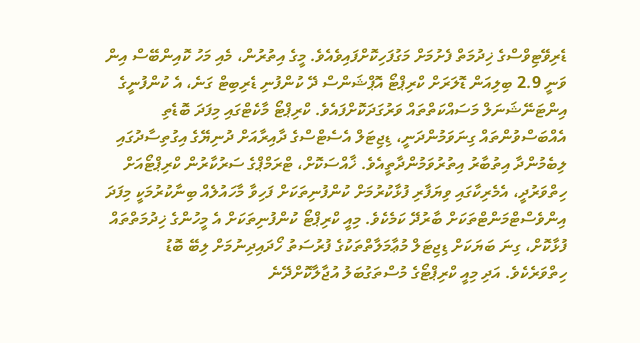ޑެރިވޭޓިވްސްގެ ޚިދުމަތް ފެށުމަށް މަގުފަހިކޮށްފައިވެއެވެ. މީގެ އިތުރުން، މެއި މަހު ކޮއިންބޭސް އިން ވަނީ 2.9 ބިލިއަން ޑޮލަރަށް ކްރިޕްޓޯ އޮޕްޝަންސް ދޭ ކުންފުނި ޑެރިބިޓް ގަނެ، އެ ކުންފުނީގެ އިންޓަނޭޝަނަލް މަސައްކަތްތައް ވަރުގަދަކޮށްފައެވެ. ކްރިޕްޓޯ މާކެޓްގައި މިފަދަ ބޮޑެތި އެއްބަސްވުންތައް ގިނަވަމުންދަނީ، ޑިޖިޓަލް އެސެޓްސްގެ ދާއިރާއަށް ދުނިޔޭގެ އިގުތިސާދުގައި ލިބެމުންދާ އިތުބާރު އިތުރުވަމުންދާތީއެވެ. ޚާއްސަކޮށް، ޓްރަމްޕްގެ ސަރުކާރުން ކްރިޕްޓޯއަށް ހިތްވަރުދީ، އެމެރިކާގައި ވިޔަފާރި ފުޅާކުރުމަށް ކުންފުނިތަކަށް ފަހިވާ މާހައުލެއް ބިނާކުރުމަކީ މިފަދަ އިންވެސްޓްމަންޓްތަކަށް ބާރުދޭ ކަމެކެވެ. މިއީ ކްރިޕްޓޯ ކުންފުނިތަކަށް އެ މީހުންގެ ޚިދުމަތްތައް ފުޅާކޮށް، ގިނަ ބަޔަކަށް ޑިޖިޓަލް މުޢާމަލާތްތަކުގެ ފުރުސަތު ހޯދައިދިނުމަށް ލިބޭ ބޮޑު ހިތްވަރެކެވެ. އަދި މިއީ ކްރިޕްޓޯގެ މުސްތަގުބަލު އުޖާލާކޮށްދޭނެ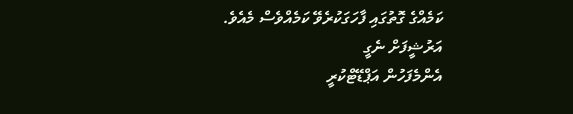ކަމެއްގެ ގޮތުގައި ފާހަގަކުރެވޭ ކަމެއްވެސް މެއެވެ.
އަރުޝީފަށް ނެގީ
އެންމެފަހުން އަޕްޑޭޓްކުރީ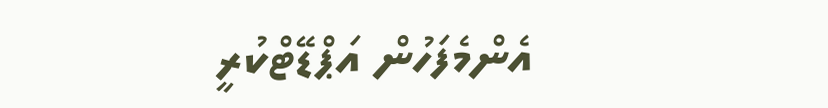އެންމެފަހުން އަޕްޑޭޓްކުރީ